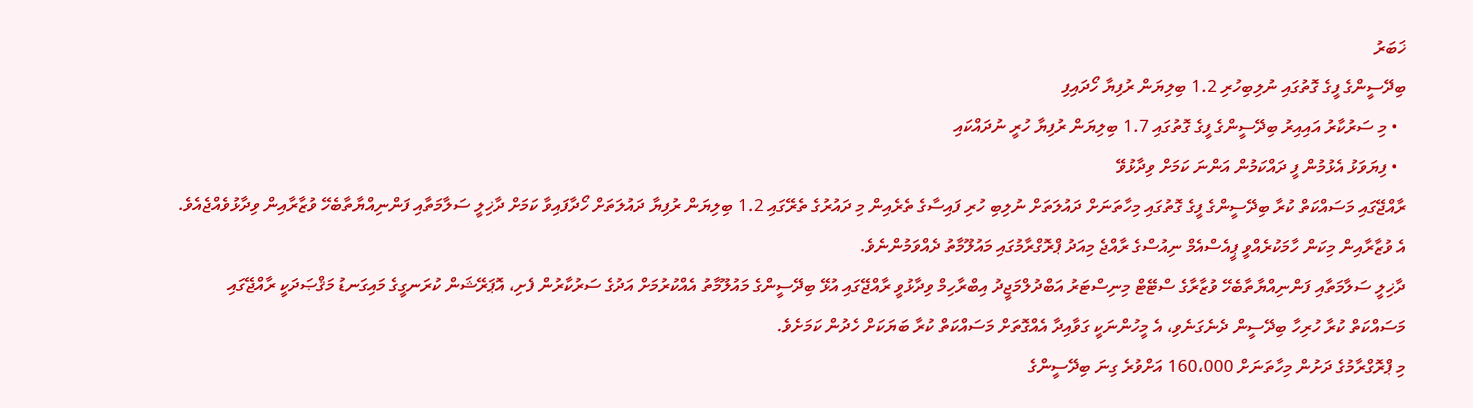ޚަބަރު
ބިދޭސީންގެ ފީގެ ގޮތުގައި ނުލިބިހުރި 1.2 ބިލިޔަން ރުފިޔާ ހޯދައިފި
  • މި ސަރުކާރު އައިއިރު ބިދޭސީންގެ ފީގެ ގޮތުގައި 1.7 ބިލިޔަން ރުފިޔާ ހުރީ ނުދައްކައި
  • ފިޔަވަޅު އެޅުމުން ފީ ދައްކަމުން އަންނަ ކަމަށް ވިދާޅުވޭ
ރާއްޖޭގައި މަސައްކަތް ކުރާ ބިދޭސީންގެ ފީގެ ގޮތުގައި މިހާތަނަށް ދައުލަތަށް ނުލިބި ހުރި ފައިސާގެ ތެރެއިން މި ދައުރުގެ ތެރޭގައި 1.2 ބިލިޔަން ރުފިޔާ ދައުލަތަށް ހޯދާފައިވާ ކަމަށް ދާޚިލީ ސަލާމަތާއި ފަންނިއްޔާތާބެހޭ ވުޒާރާއިން ވިދާޅުވެއްޖެއެވެ. އެ ވުޒާރާއިން މިކަން ހާމަކުރެއްވީ ޕީއެސްއެމް ނިއުސްގެ ރާއްޖެ މިއަދު ޕްރޮގްރާމުގައި މައުލޫމާތު ދެއްވަމުންނެވެ.
ދާޚިލީ ސަލާމަތާއި ފަންނިއްޔާތާބެހޭ ވުޒާރާގެ ސްޓޭޓް މިނިސްޓަރު އަބްދުލްމަޖީދު އިބްރާހިމް ވިދާޅުވީ ރާއްޖޭގައި އުޅޭ ބިދޭސީންގެ މައުލޫމާތު އެއްކުރުމަށް އަދުގެ ސަރުކާރުން ފެށި، އޮޕަރޭޝަން ކުރަނގީގެ މައިގަނޑު މަޤްޞަދަކީ ރާއްޖޭގައި މަސައްކަތް ކުރާ ހުރިހާ ބިދޭސީން ދެނެގަނެވި، އެ މީހުންނަކީ ގަވާއިދާ އެއްގޮތަށް މަސައްކަތް ކުރާ ބަޔަކަށް ހެދުން ކަމަށެވެ.
މި ޕްރޮގްރާމުގެ ދަށުން މިހާތަނަށް 160،000 އަށްވުރެ ގިނަ ބިދޭސީންގެ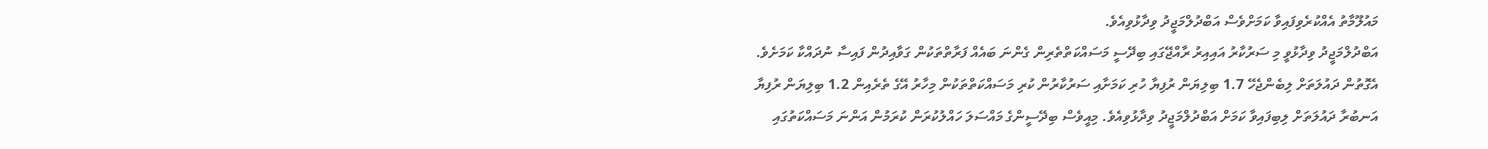މައުލޫމާތު އެއްކުރެވިފައިވާ ކަމަށްވެސް އަބްދުލްމަޖީދު ވިދާޅުވިއެވެ.
އަބްދުލްމަޖީދު ވިދާޅުވީ މި ސަރުކާރު އައިއިރު ރާއްޖޭގައި ބިދޭސީ މަސައްކަތްތެރިން ގެންނަ ބައެއް ފަރާތްތަކުން ގަވާއިދުން ފައިސާ ނުދައްކާ ކަމަށެވެ.
އެގޮތުން ދައުލަތަށް ލިބެންޖެހޭ 1.7 ބިލިޔަން ރުފިޔާ ހުރި ކަމަށާއި ސަރުކާރުން ކުރި މަސައްކަތްތަކުން މިހާރު އޭގެ ތެރެއިން 1.2 ބިލިޔަން ރުފިޔާ އަނބުރާ ދައުލަތަށް ލިބިފައިވާ ކަމަށް އަބްދުލްމަޖީދު ވިދާޅުވިއެވެ. މިއީވެސް ބިދޭސީންގެ މައްސަލަ ހައްލުކުރަން ކުރަމުން އަންނަ މަސައްކަތުގައި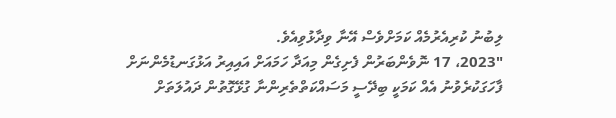ލިބުނު ކުރިއެރުމެއް ކަމަށްވެސް އޭނާ ވިދާޅުވިއެވެ.
"2023، 17 ނޮވެންބަރުން ފެށިގެން މިއަދާ ހަމައަށް އައިއިރު އަޅުގަނޑުމެންނަށް ފާހަގަކުރެވުނު އެއް ކަމަކީ ބިދޭސީ މަސައްކަތްތެރިންނާ ގުޅޭގޮތުން ދައުލަތަށް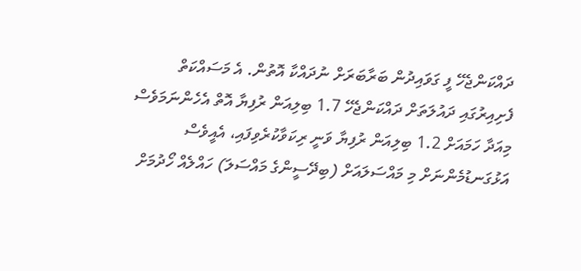ދައްކަންޖެހޭ ފީ ގަވައިދުން ބަރާބަރަށް ނުދައްކާ އޮތުން. އެ މަސައްކަތް ފެށިއިރުގައި ދައުލަތަށް ދައްކަންޖެހޭ 1.7 ބިލިއަން ރުފިޔާ އޮތް އެހެންނަމަވެސް މިއަދާ ހަމައަށް 1.2 ބިލިއަން ރުފިޔާ ވަނީ ރިކަވާކުރެވިފައި، އެއީވެސް އަޅުގަނޑުމެންނަށް މި މައްސަލައަށް (ބިދޭސީންގެ މައްސަލަ) ހައްލެއް ހޯދުމަށް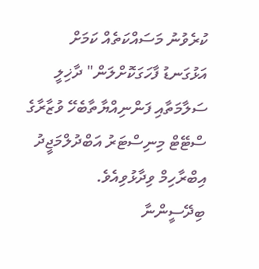ކުރެވުނު މަސައްކަތެއް ކަމަށް އަޅުގަނޑު ފާހަގަކޮށްލަން" ދާޚިލީ ސަލާމަތާއި ފަންނިއްޔާތާބެހޭ ވުޒާރާގެ ސްޓޭޓް މިނިސްޓަރު އަބްދުލްމަޖީދު އިބްރާހިމް ވިދާޅުވިއެވެ.
ބިދޭސީންނާ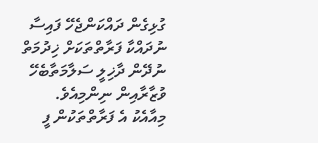ގުޅިގެން ދައްކަންޖެހޭ ފައިސާ ނުދައްކާ ފަރާތްތަކަށް ޚިދުމަތް ނުދޭން ދާޚިލީ ސަލާމަތާބެހޭ ވުޒާރާއިން ނިންމިއެވެ. މިއާއެކު އެ ފަރާތްތަކުން ފީ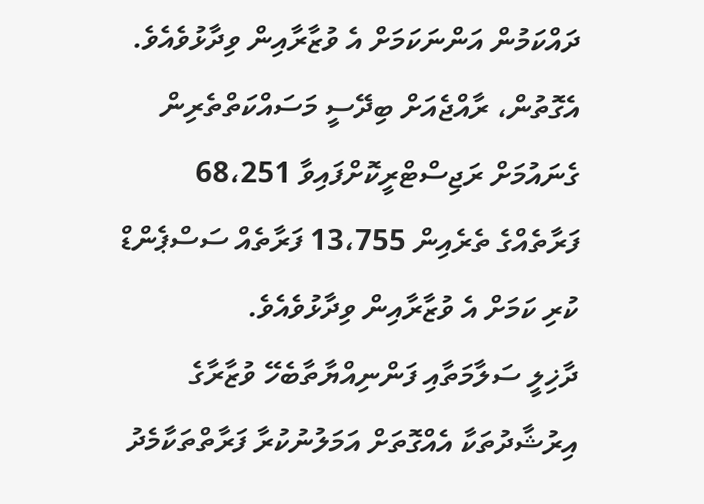ދައްކަމުން އަންނަކަމަށް އެ ވުޒާރާއިން ވިދާޅުވެއެވެ. އެގޮތުން، ރާއްޖެއަށް ބިދޭސީ މަސައްކަތްތެރިން ގެނައުމަށް ރަޖިސްޓްރީކޮށްފައިވާ 68،251 ފަރާތެއްގެ ތެރެއިން 13،755 ފަރާތެއް ސަސްޕެންޑް ކުރި ކަމަށް އެ ވުޒާރާއިން ވިދާޅުވެއެވެ.
ދާޚިލީ ސަލާމަތާއި ފަންނިއްޔާތާބެހޭ ވުޒާރާގެ އިރުޝާދުތަކާ އެއްގޮތަށް އަމަލުނުކުރާ ފަރާތްތަކާމެދު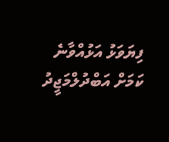ފިޔަވަޅު އަޅުއްވާނެ ކަމަށް އަބްދުލްމަޖީދު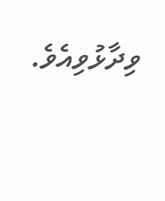ވިދާޅުވިއެވެ.